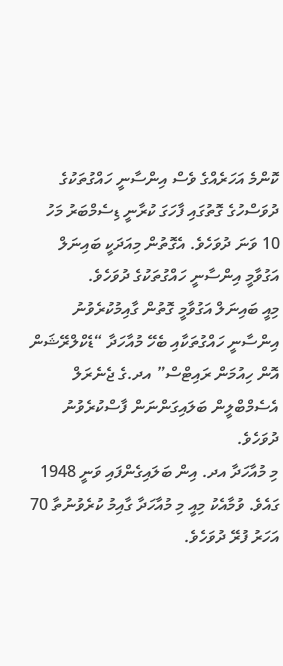ކޮންމެ އަހަރެއްގެ ވެސް އިންސާނީ ހައްގުތަކުގެ ދުވަސްހުގެ ގޮތުގައި ފާހަގަ ކުރާނީ ޑިސެމްބަރު މަހު 10 ވަނަ ދުވަހެވެ. އެގޮތުން މިއަދަކީ ބައިނަލް އަގުވާމީ އިންސާނީ ހައްގުތަކުގެ ދުވަހެވެ.
މިއީ ބައިނަލް އަގުވާމީ ގޮތުން ގާއިމުކުރެވުނު އިންސާނީ ހައްގުތަކާއި ބެހޭ މުއާހަދާ “ޑެކްލްރޭޝަން އޮން ހިއުމަން ރައިޓްސް” އދ.ގެ ޖެނެރަލް އެސެމްބްލީން ބަލައިގަންނަން ފާސްކުރެވުނު ދުވަހެވެ.
މި މުއާހަދާ އދ. އިން ބަލައިގެންފައި ވަނީ 1948 ގައެވެ. ވުމާއެކު މިއީ މި މުއާހަދާ ގާއިމު ކުރެވުނުތާ 70 އަހަރު ފުރޭ ދުވަހެވެ.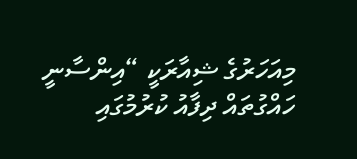މިއަހަރުގެ ޝިއާރަކީ “އިންސާނީ ހައްގުތައް ދިފާއު ކުރުމުގައި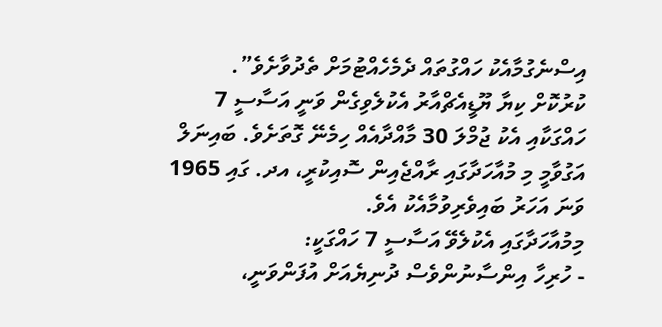އިސްނެގުމާއެކު ހައްގުތައް ދެމެހެއްޓުމަށް ތެދުވާށެވެ”.
ކުރުކޮށް ކިޔާ ޔޫޑީއެޗްއާރު އެކުލެވިގެން ވަނީ އަސާސީ 7 ހައްގަކާއި އެކު ޖުމްލަ 30 މާއްދާއެއް ހިމެނޭ ގޮތަށެވެ. ބައިނަލް އަގުވާމީ މި މުއާހަދާގައި ރާއްޖެއިން ސޮއިކުރީ، އދ. ގައި 1965 ވަނަ އަހަރު ބައިވެރިވުމާއެކު އެވެ.
މިމުއާހަދާގައި އެކުލެވޭ އަސާސީ 7 ހައްގަކީ:
- ހުރިހާ އިންސާނުންވެސް ދުނިޔެއަށް އުފަންވަނީ،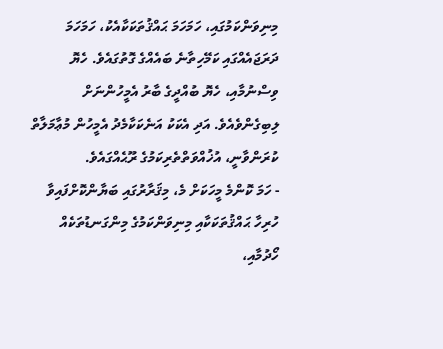މިނިވަންކަމުގައި، ހަމަހަމަ ޙައްޤުތަކަކާއެކު، ހަމަހަމަ ދަރަޖައެއްގައި ކަމޭހިތާނެ ބައެއްގެ ގޮތުގައެވެ. ހެޔޮ ވިސްނުމާއި، ހެޔޮ ބުއްދީގެ ބާރު އެމީހުންނަށް ލިބިގެންވެއެވެ. އަދި އެކަކު އަނެކަކާމެދު އެމީހުން މުޢާމަލާތް ކުރަންވާނީ، އުޚުއްވަތްތެރިކަމުގެ ރޫޙެއްގައެވެ.
- ހަމަ ކޮންމެ މީހަކަށް މެ، މިޤަރާރުގައި ބަޔާންކޮށްފައިވާ ހުރިހާ ޙައްޤުތަކަކާއި މިނިވަންކަމުގެ މިންގަނޑުތަކެއް ހޯދުމާއި،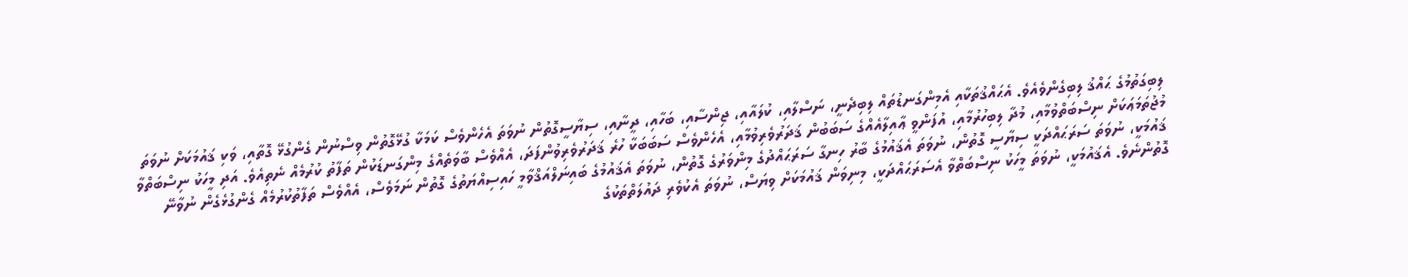ލިބިގަތުމުގެ ޙައްޤު ލިބިގެންވެއެވެ. އެޙައްޤުތަކާއި އެމިންގަނޑުތައް ލިބިދެނީ، ނަސްލާއި، ކުލައާއި، ޖިންސާއި، ބަހާއި، ދީނާއި، ސިޔާސީގޮތުން ނުވަތަ އެހެންވެސް ކަމަކާ ގުޅޭގޮތުން ވިސްނުން ގެންގުޅޭ ގޮތާއި، ވަކި ޤައުމަކަށް ނުވަތަ މުޖުތަމަޢަކަށް ނިސްބަތްވުމާއި، މުދާ ލިބިހުރުމާއި، އުފަންވީ ޢާއިލާއެއްގެ ސަބަބުން ޤަދަރުވެރިވުމާއި، އެހެންވެސް ސަބަބަކާ ހުރެ ޤަދަރުވެރިވުންފަދަ، އެއްވެސް ބާވަތެއްގެ މިންގަނޑަކުން ތަފާތު ކުރުމެއް ނެތިއެވެ. އަދި މީހަކު ނިސްބަތްވާ ޤައުމަކީ، ނުވަތަ ސަރަޙައްދަކީ ސިޔާސީ ގޮތުން، ނުވަތަ އެޤައުމުގެ ބާރު ހިނގާ ސަރަޙައްދުގެ މިންވަރުގެ ގޮތުން، ނުވަތަ އެޤައުމުގެ ބައިނަލްއަޤްވާމީ ހައިސިއްޔަތުގެ ގޮތުން ނަމަވެސް، އެއްވެސް ތަފާތުކުރުމެއް ގެންގުޅެގެން ނުވާނޭ ގޮތުންނެވެ. އެޤައުމަކީ، ނުވަތަ މީހަކު ނިސްބަތްވާ އެސަރަޙައްދަކީ، މިނިވަން ޤައުމަކަށް ވިޔަސް، ނުވަތަ އެކުވެރި ދައުލަތްތަކުގެ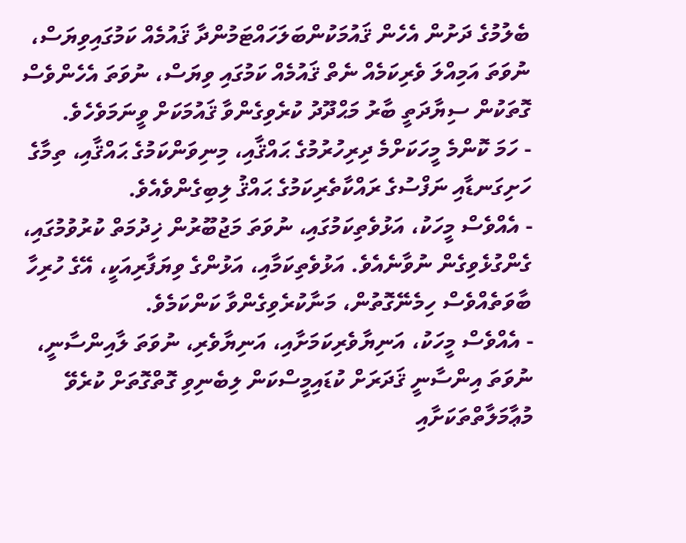ބެލުމުގެ ދަށުން އެހެން ޤައުމަކުންބަލަހައްޓަމުންދާ ޤައުމެއް ކަމުގައިވިޔަސް، ނުވަތަ އަމިއްލަ ވެރިކަމެއް ނެތް ޤައުމެއް ކަމުގައި ވިޔަސް، ނުވަތަ އެހެންވެސް ގޮތަކުން ސިޔާދަތީ ބާރު މަޙްދޫދު ކުރެވިގެންވާ ޤައުމަކަށް ވީނަމަވެހެވެ.
- ހަމަ ކޮންމެ މީހަކަށްމެ ދިރިހުރުމުގެ ޙައްޤާއި، މިނިވަންކަމުގެ ޙައްޤާއި، ތިމާގެ ހަށިގަނޑާއި ނަފްސުގެ ރައްކާތެރިކަމުގެ ޙައްޤު ލިބިގެންވެއެވެ.
- އެއްވެސް މީހަކު، އަޅުވެތިކަމުގައި، ނުވަތަ މަޖުބޫރުން ޚިދުމަތް ކުރުވުމުގައި، ގެންގުޅެވިގެން ނުވާނެއެވެ. އަޅުވެތިކަމާއި، އަޅުންގެ ވިޔަފާރިއަކީ، އޭގެ ހުރިހާ ބާވަތެއްވެސް ހިމެނޭގޮތުން، މަނާކުރެވިގެންވާ ކަންކަމެވެ.
- އެއްވެސް މީހަކު، އަނިޔާވެރިކަމަށާއި، އަނިޔާވެރި، ނުވަތަ ލާއިންސާނީ، ނުވަތަ އިންސާނީ ޤަދަރަށް ކުޑައިމީސްކަން ލިބެނިވި ގޮތްގޮތަށް ކުރެވޭ މުޢާމަލާތްތަކަށާއި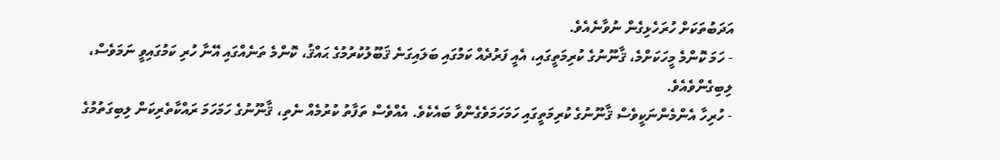އަދަބުތަކަށް ހުރަހެޅިގެން ނުވާނެއެވެ.
- ހަމަ ކޮންމެ މީހަކަށްމެ، ޤާނޫނުގެ ކުރިމަތީގައި، އެއީ ފަރުދެއް ކަމުގައި ބަލައިގަނެ ޤަބޫލުކުރުމުގެ ޙައްޤު، ކޮންމެ ތަނެއްގައި އޭނާ ހުރި ކަމުގައިވީ ނަމަވެސް، ލިބިގެންވެއެވެ.
- ހުރިހާ އެންމެންނަކީވެސް ޤާނޫނުގެ ކުރިމަތީގައި ހަމަހަމަވެގެންވާ ބައެކެވެ. އެއްވެސް ތަފާތު ކުރުމެއް ނެތި، ޤާނޫނުގެ ހަމަހަމަ ރައްކާތެރިކަން ލިބިގަތުމުގެ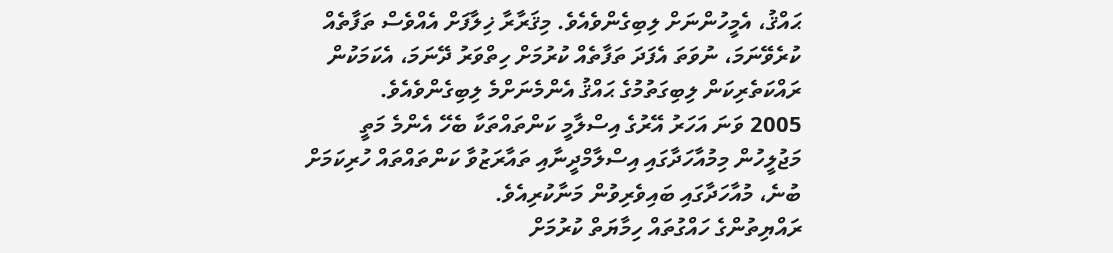ޙައްޤު، އެމީހުންނަށް ލިބިގެންވެއެވެ. މިޤަރާރާ ޚިލާފަށް އެއްވެސް ތަފާތެއް ކުރެވޭނަމަ، ނުވަތަ އެފަދަ ތަފާތެއް ކުރުމަށް ހިތްވަރު ދޭނަމަ، އެކަމަކުން ރައްކަތެރިކަން ލިބިގަތުމުގެ ޙައްޤު އެންމެނަށްމެ ލިބިގެންވެއެވެ.
2005 ވަނަ އަހަރު އޭރުގެ އިސްލާމީ ކަންތައްތަކާ ބެހޭ އެންމެ މަތީ މަޖުލީހުން މިމުއާހަދާގައި އިސްލާމްދީނާއި ތައާރަޒުވާ ކަންތައްތައް ހުރިކަމަށް ބުނެ، މުއާހަދާގައި ބައިވެރިވުން މަނާކުރިއެވެ.
ރައްޔިތުންގެ ހައްގުތައް ހިމާޔަތް ކުރުމަށް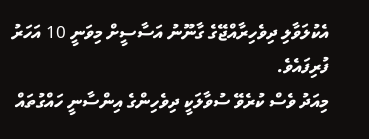އެކުލަވާލި ދިވެހިރާއްޖޭގެ ގާނޫނު އަސާސީށް މިވަނީ 10 އަހަރު ފުރިފައެވެ.
މިއަދު ވެސް ކުރެވޭ ސުވާލަކީ ދިވެހިންގެ އިންސާނީ ހައްގުތައް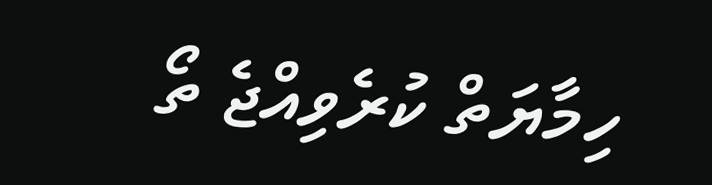ހިމާޔަތް ކުރެވިއްޖެ ތޯ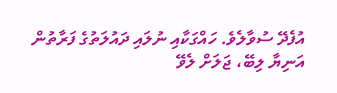އުފެދޭ ސުވާލެވެ. ހައްގަކާއި ނުލައި ދައުލަތުގެ ފަރާތުން އަނިޔާ ލިބޭ، ޖަލަށް ލެވޭ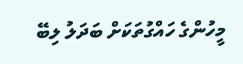މީހުންގެ ހައްގުތަކަށް ބަދަލު ލިބޭ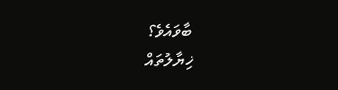ބާވައެވެ؟
ޚިޔާލުތައް